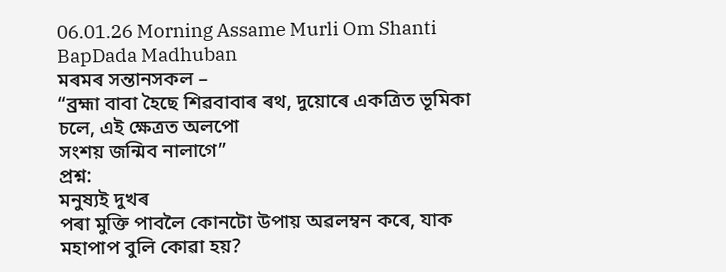06.01.26 Morning Assame Murli Om Shanti BapDada Madhuban
মৰমৰ সন্তানসকল –
“ব্ৰহ্মা বাবা হৈছে শিৱবাবাৰ ৰথ, দুয়োৰে একত্ৰিত ভূমিকা চলে, এই ক্ষেত্ৰত অলপো
সংশয় জন্মিব নালাগে”
প্ৰশ্ন:
মনুষ্যই দুখৰ
পৰা মুক্তি পাবলৈ কোনটো উপায় অৱলম্বন কৰে, যাক মহাপাপ বুলি কোৱা হয়?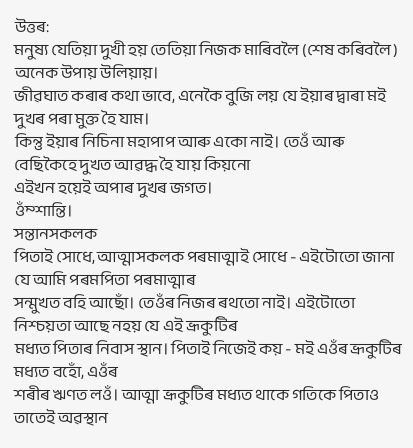উত্তৰ:
মনুষ্য যেতিয়া দুখী হয় তেতিয়া নিজক মাৰিবলৈ (শেষ কৰিবলৈ) অনেক উপায় উলিয়ায়।
জীৱঘাত কৰাৰ কথা ভাবে, এনেকৈ বুজি লয় যে ইয়াৰ দ্বাৰা মই দুখৰ পৰা মুক্ত হৈ যাম।
কিন্তু ইয়াৰ নিচিনা মহাপাপ আৰু একো নাই। তেওঁ আৰু বেছিকৈহে দুখত আৱদ্ধ হৈ যায় কিয়নো
এইখন হয়েই অপাৰ দুখৰ জগত।
ওঁম্শান্তি।
সন্তানসকলক
পিতাই সোধে, আত্মাসকলক পৰমাত্মাই সোধে - এইটোতো জানা যে আমি পৰমপিতা পৰমাত্মাৰ
সন্মুখত বহি আছোঁ। তেওঁৰ নিজৰ ৰথতো নাই। এইটোতো নিশ্চয়তা আছে নহয় যে এই ভ্ৰূকুটিৰ
মধ্যত পিতাৰ নিবাস স্থান। পিতাই নিজেই কয় - মই এওঁৰ ভ্ৰূকুটিৰ মধ্যত বহোঁ, এওঁৰ
শৰীৰ ঋণত লওঁ। আত্মা ভ্ৰূকুটিৰ মধ্যত থাকে গতিকে পিতাও তাতেই অৱস্থান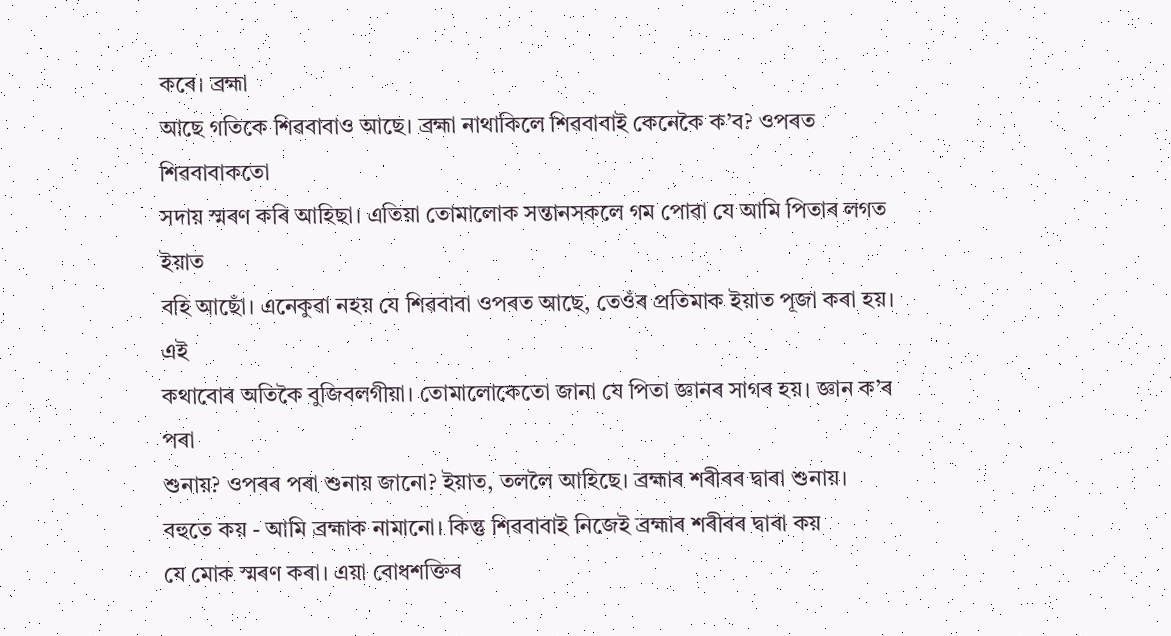কৰে। ব্ৰহ্মা
আছে গতিকে শিৱবাবাও আছে। ব্ৰহ্মা নাথাকিলে শিৱবাবাই কেনেকৈ ক’ব? ওপৰত শিৱবাবাকতো
সদায় স্মৰণ কৰি আহিছা। এতিয়া তোমালোক সন্তানসকলে গম পোৱা যে আমি পিতাৰ লগত ইয়াত
বহি আছোঁ। এনেকুৱা নহয় যে শিৱবাবা ওপৰত আছে, তেওঁৰ প্ৰতিমাক ইয়াত পূজা কৰা হয়। এই
কথাবোৰ অতিকৈ বুজিবলগীয়া। তোমালোকেতো জানা যে পিতা জ্ঞানৰ সাগৰ হয়। জ্ঞান ক’ৰ পৰা
শুনায়? ওপৰৰ পৰা শুনায় জানো? ইয়াত, তললৈ আহিছে। ব্ৰহ্মাৰ শৰীৰৰ দ্বাৰা শুনায়।
বহুতে কয় - আমি ব্ৰহ্মাক নামানো। কিন্তু শিৱবাবাই নিজেই ব্ৰহ্মাৰ শৰীৰৰ দ্বাৰা কয়
যে মোক স্মৰণ কৰা। এয়া বোধশক্তিৰ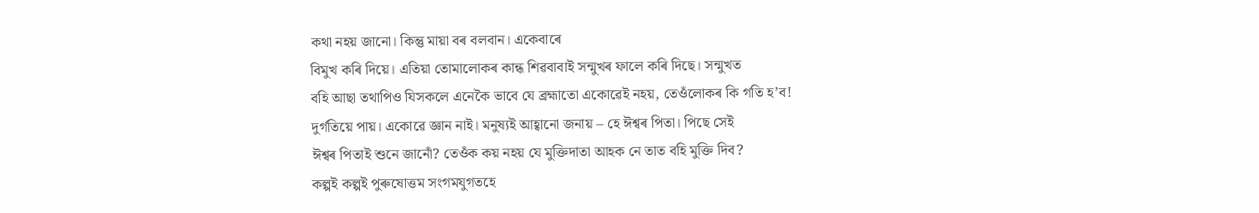কথা নহয় জানো। কিন্তু মায়া বৰ বলবান। একেবাৰে
বিমুখ কৰি দিয়ে। এতিয়া তোমালোকৰ কান্ধ শিৱবাবাই সন্মুখৰ ফালে কৰি দিছে। সন্মুখত
বহি আছা তথাপিও যিসকলে এনেকৈ ভাবে যে ব্ৰহ্মাতো একোৱেই নহয়, তেওঁলোকৰ কি গতি হ’ব!
দুৰ্গতিয়ে পায়। একোৱে জ্ঞান নাই। মনুষ্যই আহ্বানো জনায় – হে ঈশ্বৰ পিতা। পিছে সেই
ঈশ্বৰ পিতাই শুনে জানোঁ? তেওঁক কয় নহয় যে মুক্তিদাতা আহক নে তাত বহি মুক্তি দিব?
কল্পই কল্পই পুৰুষোত্তম সংগমযুগতহে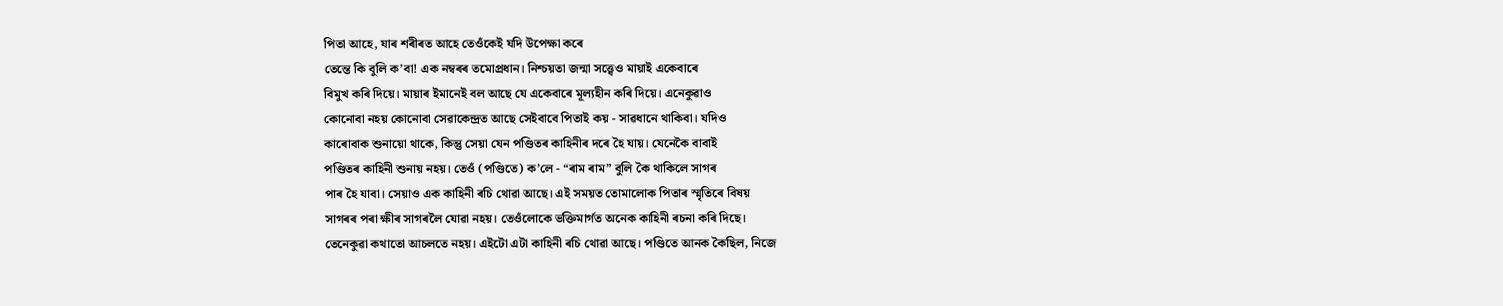পিতা আহে, যাৰ শৰীৰত আহে তেওঁকেই যদি উপেক্ষা কৰে
তেন্তে কি বুলি ক’বা! এক নম্বৰৰ তমোপ্ৰধান। নিশ্চয়তা জন্মা সত্ত্বেও মায়াই একেবাৰে
বিমুখ কৰি দিয়ে। মায়াৰ ইমানেই বল আছে যে একেবাৰে মূল্যহীন কৰি দিয়ে। এনেকুৱাও
কোনোবা নহয় কোনোবা সেৱাকেন্দ্ৰত আছে সেইবাবে পিতাই কয় - সাৱধানে থাকিবা। যদিও
কাৰোবাক শুনায়ো থাকে, কিন্তু সেয়া যেন পণ্ডিতৰ কাহিনীৰ দৰে হৈ যায়। যেনেকৈ বাবাই
পণ্ডিতৰ কাহিনী শুনায় নহয়। তেওঁ (পণ্ডিতে) ক’লে - “ৰাম ৰাম” বুলি কৈ থাকিলে সাগৰ
পাৰ হৈ যাবা। সেয়াও এক কাহিনী ৰচি থোৱা আছে। এই সময়ত তোমালোক পিতাৰ স্মৃতিৰে বিষয়
সাগৰৰ পৰা ক্ষীৰ সাগৰলৈ যোৱা নহয়। তেওঁলোকে ভক্তিমাৰ্গত অনেক কাহিনী ৰচনা কৰি দিছে।
তেনেকুৱা কথাতো আচলতে নহয়। এইটো এটা কাহিনী ৰচি থোৱা আছে। পণ্ডিতে আনক কৈছিল, নিজে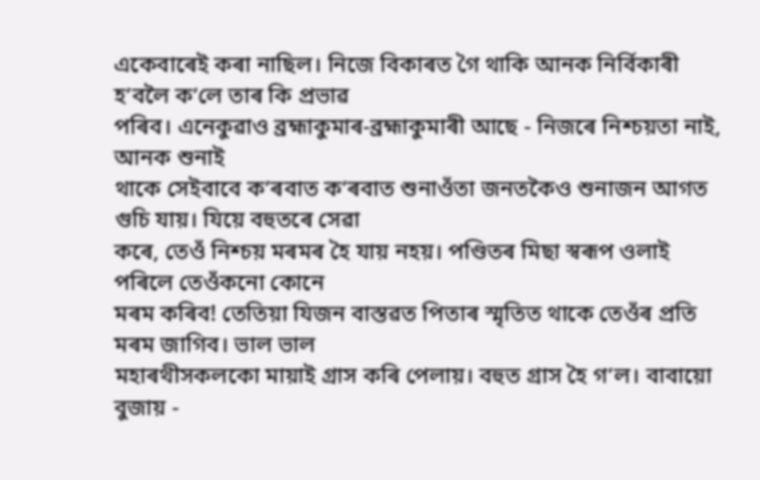একেবাৰেই কৰা নাছিল। নিজে বিকাৰত গৈ থাকি আনক নিৰ্বিকাৰী হ’বলৈ ক’লে তাৰ কি প্ৰভাৱ
পৰিব। এনেকুৱাও ব্ৰহ্মাকুমাৰ-ব্ৰহ্মাকুমাৰী আছে - নিজৰে নিশ্চয়তা নাই, আনক শুনাই
থাকে সেইবাবে ক’ৰবাত ক’ৰবাত শুনাওঁতা জনতকৈও শুনাজন আগত গুচি যায়। যিয়ে বহুতৰে সেৱা
কৰে, তেওঁ নিশ্চয় মৰমৰ হৈ যায় নহয়। পণ্ডিতৰ মিছা স্বৰূপ ওলাই পৰিলে তেওঁকনো কোনে
মৰম কৰিব! তেতিয়া যিজন বাস্তৱত পিতাৰ স্মৃতিত থাকে তেওঁৰ প্ৰতি মৰম জাগিব। ভাল ভাল
মহাৰথীসকলকো মায়াই গ্ৰাস কৰি পেলায়। বহুত গ্ৰাস হৈ গ’ল। বাবায়ো বুজায় -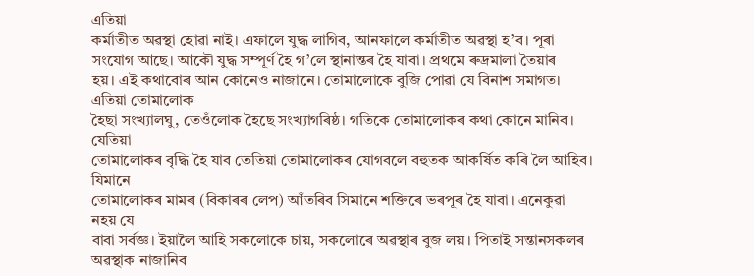এতিয়া
কৰ্মাতীত অৱস্থা হোৱা নাই। এফালে যুদ্ধ লাগিব, আনফালে কৰ্মাতীত অৱস্থা হ’ব। পূৰা
সংযোগ আছে। আকৌ যুদ্ধ সম্পূৰ্ণ হৈ গ’লে স্থানান্তৰ হৈ যাবা। প্ৰথমে ৰুদ্ৰমালা তৈয়াৰ
হয়। এই কথাবোৰ আন কোনেও নাজানে। তোমালোকে বুজি পোৱা যে বিনাশ সমাগত। এতিয়া তোমালোক
হৈছা সংখ্যালঘু, তেওঁলোক হৈছে সংখ্যাগৰিষ্ঠ। গতিকে তোমালোকৰ কথা কোনে মানিব। যেতিয়া
তোমালোকৰ বৃদ্ধি হৈ যাব তেতিয়া তোমালোকৰ যোগবলে বহুতক আকৰ্ষিত কৰি লৈ আহিব। যিমানে
তোমালোকৰ মামৰ (বিকাৰৰ লেপ) আঁতৰিব সিমানে শক্তিৰে ভৰপূৰ হৈ যাবা। এনেকুৱা নহয় যে
বাবা সৰ্বজ্ঞ। ইয়ালৈ আহি সকলোকে চায়, সকলোৰে অৱস্থাৰ বুজ লয়। পিতাই সন্তানসকলৰ
অৱস্থাক নাজানিব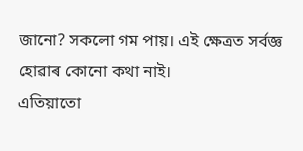জানো? সকলো গম পায়। এই ক্ষেত্ৰত সৰ্বজ্ঞ হোৱাৰ কোনো কথা নাই।
এতিয়াতো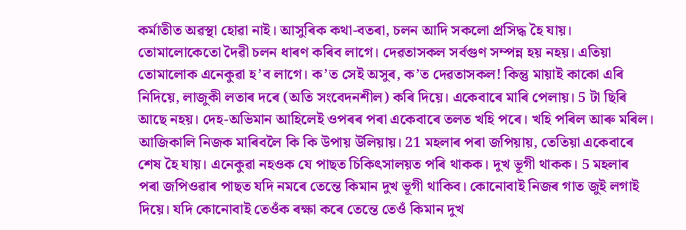কৰ্মাতীত অৱস্থা হোৱা নাই। আসুৰিক কথা-বতৰা, চলন আদি সকলো প্ৰসিদ্ধ হৈ যায়।
তোমালোকেতো দৈৱী চলন ধাৰণ কৰিব লাগে। দেৱতাসকল সৰ্বগুণ সম্পন্ন হয় নহয়। এতিয়া
তোমালোক এনেকুৱা হ’ব লাগে। ক’ত সেই অসুৰ, ক’ত দেৱতাসকল! কিন্তু মায়াই কাকো এৰি
নিদিয়ে, লাজুকী লতাৰ দৰে (অতি সংবেদনশীল) কৰি দিয়ে। একেবাৰে মাৰি পেলায়। 5 টা ছিৰি
আছে নহয়। দেহ-অভিমান আহিলেই ওপৰৰ পৰা একেবাৰে তলত খহি পৰে। খহি পৰিল আৰু মৰিল।
আজিকালি নিজক মাৰিবলৈ কি কি উপায় উলিয়ায়। 21 মহলাৰ পৰা জপিয়ায়, তেতিয়া একেবাৰে
শেষ হৈ যায়। এনেকুৱা নহওক যে পাছত চিকিৎসালয়ত পৰি থাকক। দুখ ভূগী থাকক। 5 মহলাৰ
পৰা জপিওৱাৰ পাছত যদি নমৰে তেন্তে কিমান দুখ ভূগী থাকিব। কোনোবাই নিজৰ গাত জুই লগাই
দিয়ে। যদি কোনোবাই তেওঁক ৰক্ষা কৰে তেন্তে তেওঁ কিমান দুখ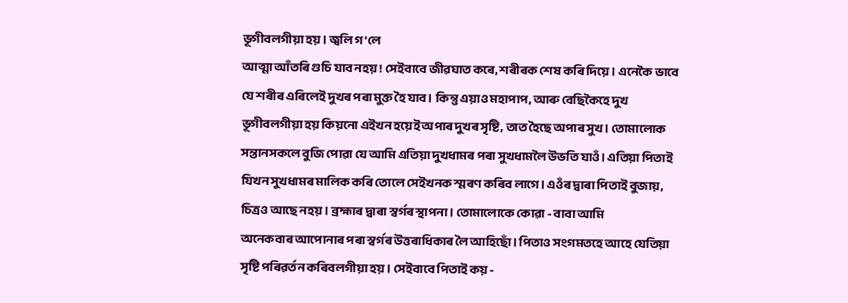ভূগীবলগীয়া হয়। জ্বলি গ’লে
আত্মা আঁতৰি গুচি যাব নহয়! সেইবাবে জীৱঘাত কৰে, শৰীৰক শেষ কৰি দিয়ে। এনেকৈ ভাবে
যে শৰীৰ এৰিলেই দুখৰ পৰা মুক্ত হৈ যাব। কিন্তু এয়াও মহাপাপ, আৰু বেছিকৈহে দুখ
ভূগীবলগীয়া হয় কিয়নো এইখন হয়েই অপাৰ দুখৰ সৃষ্টি, তাত হৈছে অপাৰ সুখ। তোমালোক
সন্তানসকলে বুজি পোৱা যে আমি এতিয়া দুখধামৰ পৰা সুখধামলৈ উভতি যাওঁ। এতিয়া পিতাই
যিখন সুখধামৰ মালিক কৰি তোলে সেইখনক স্মৰণ কৰিব লাগে। এওঁৰ দ্বাৰা পিতাই বুজায়,
চিত্ৰও আছে নহয়। ব্ৰহ্মাৰ দ্বাৰা স্বৰ্গৰ স্থাপনা। তোমালোকে কোৱা - বাবা আমি
অনেকবাৰ আপোনাৰ পৰা স্বৰ্গৰ উত্তৰাধিকাৰ লৈ আহিছোঁ। পিতাও সংগমতহে আহে যেতিয়া
সৃষ্টি পৰিৱৰ্তন কৰিবলগীয়া হয়। সেইবাবে পিতাই কয় -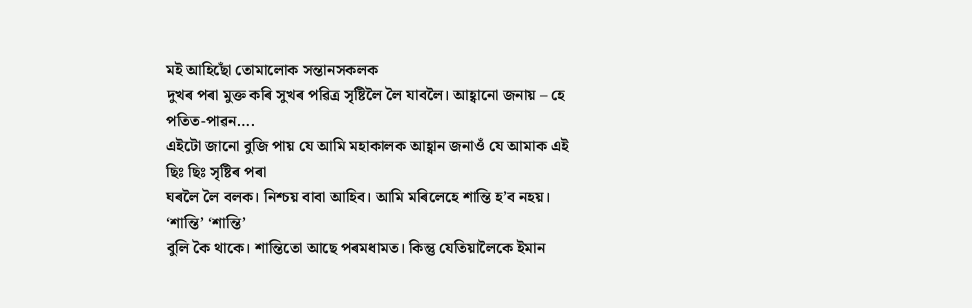মই আহিছোঁ তোমালোক সন্তানসকলক
দুখৰ পৰা মুক্ত কৰি সুখৰ পৱিত্ৰ সৃষ্টিলৈ লৈ যাবলৈ। আহ্বানো জনায় – হে পতিত-পাৱন….
এইটো জানো বুজি পায় যে আমি মহাকালক আহ্বান জনাওঁ যে আমাক এই ছিঃ ছিঃ সৃষ্টিৰ পৰা
ঘৰলৈ লৈ বলক। নিশ্চয় বাবা আহিব। আমি মৰিলেহে শান্তি হ’ব নহয়। ‘শান্তি’ ‘শান্তি’
বুলি কৈ থাকে। শান্তিতো আছে পৰমধামত। কিন্তু যেতিয়ালৈকে ইমান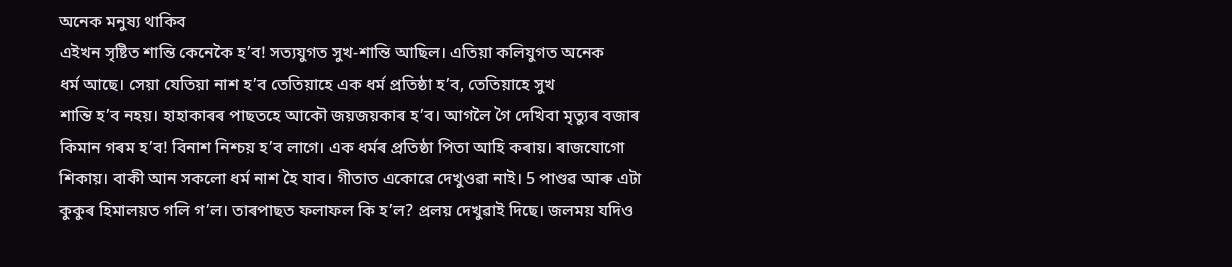অনেক মনুষ্য থাকিব
এইখন সৃষ্টিত শান্তি কেনেকৈ হ’ব! সত্যযুগত সুখ-শান্তি আছিল। এতিয়া কলিযুগত অনেক
ধৰ্ম আছে। সেয়া যেতিয়া নাশ হ’ব তেতিয়াহে এক ধৰ্ম প্ৰতিষ্ঠা হ’ব, তেতিয়াহে সুখ
শান্তি হ’ব নহয়। হাহাকাৰৰ পাছতহে আকৌ জয়জয়কাৰ হ’ব। আগলৈ গৈ দেখিবা মৃত্যুৰ বজাৰ
কিমান গৰম হ’ব! বিনাশ নিশ্চয় হ’ব লাগে। এক ধৰ্মৰ প্ৰতিষ্ঠা পিতা আহি কৰায়। ৰাজযোগো
শিকায়। বাকী আন সকলো ধৰ্ম নাশ হৈ যাব। গীতাত একোৱে দেখুওৱা নাই। 5 পাণ্ডৱ আৰু এটা
কুকুৰ হিমালয়ত গলি গ’ল। তাৰপাছত ফলাফল কি হ’ল? প্ৰলয় দেখুৱাই দিছে। জলময় যদিও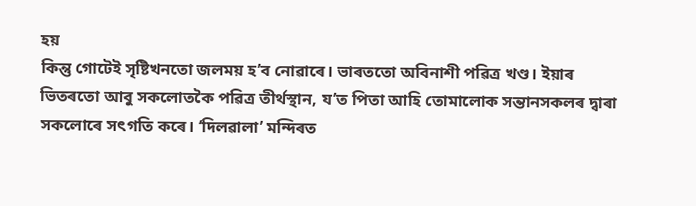হয়
কিন্তু গোটেই সৃষ্টিখনতো জলময় হ’ব নোৱাৰে। ভাৰততো অবিনাশী পৱিত্ৰ খণ্ড। ইয়াৰ
ভিতৰতো আবু সকলোতকৈ পৱিত্ৰ তীৰ্থস্থান, য’ত পিতা আহি তোমালোক সন্তানসকলৰ দ্বাৰা
সকলোৰে সৎগতি কৰে। ‘দিলৱালা’ মন্দিৰত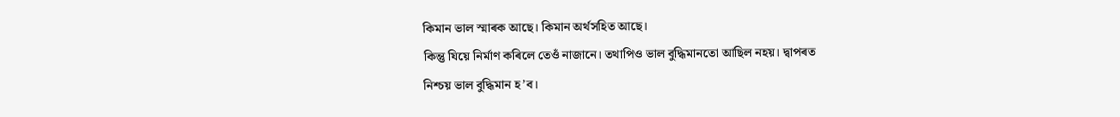কিমান ভাল স্মাৰক আছে। কিমান অৰ্থসহিত আছে।
কিন্তু যিয়ে নিৰ্মাণ কৰিলে তেওঁ নাজানে। তথাপিও ভাল বুদ্ধিমানতো আছিল নহয়। দ্বাপৰত
নিশ্চয় ভাল বুদ্ধিমান হ’ব।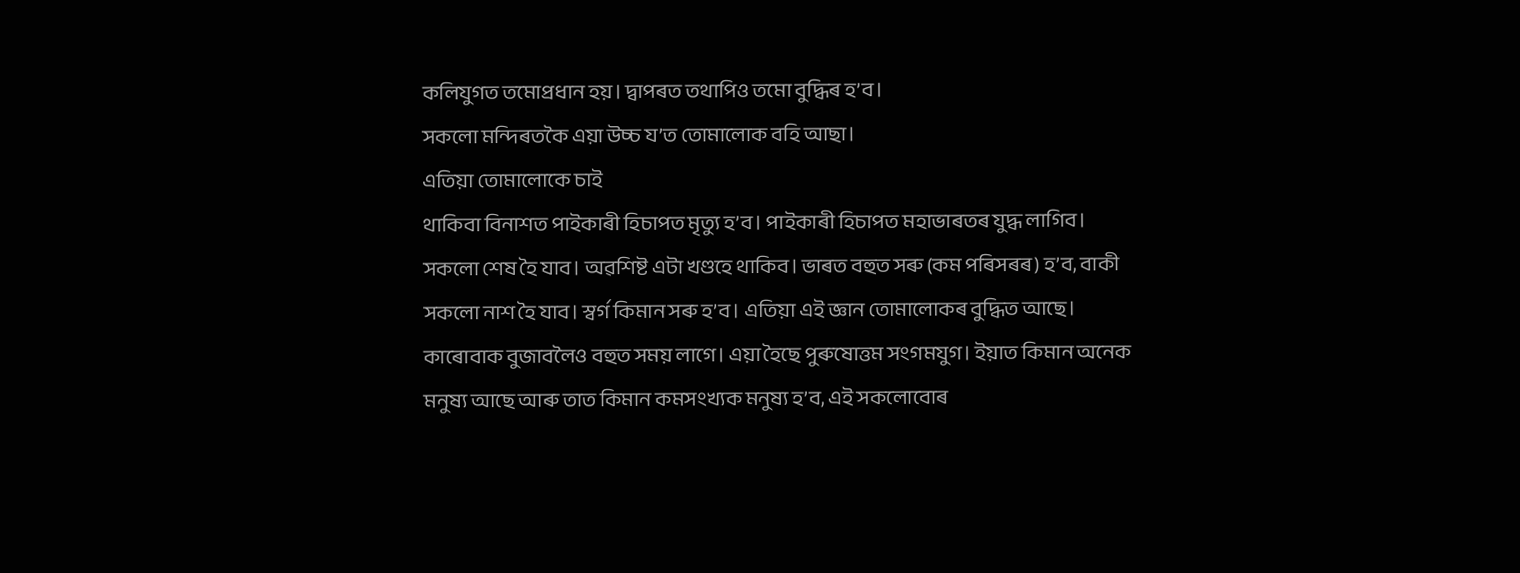কলিযুগত তমোপ্ৰধান হয়। দ্বাপৰত তথাপিও তমো বুদ্ধিৰ হ’ব।
সকলো মন্দিৰতকৈ এয়া উচ্চ য’ত তোমালোক বহি আছা।
এতিয়া তোমালোকে চাই
থাকিবা বিনাশত পাইকাৰী হিচাপত মৃত্যু হ’ব। পাইকাৰী হিচাপত মহাভাৰতৰ যুদ্ধ লাগিব।
সকলো শেষ হৈ যাব। অৱশিষ্ট এটা খণ্ডহে থাকিব। ভাৰত বহুত সৰু (কম পৰিসৰৰ) হ’ব, বাকী
সকলো নাশ হৈ যাব। স্বৰ্গ কিমান সৰু হ’ব। এতিয়া এই জ্ঞান তোমালোকৰ বুদ্ধিত আছে।
কাৰোবাক বুজাবলৈও বহুত সময় লাগে। এয়া হৈছে পুৰুষোত্তম সংগমযুগ। ইয়াত কিমান অনেক
মনুষ্য আছে আৰু তাত কিমান কমসংখ্যক মনুষ্য হ’ব, এই সকলোবোৰ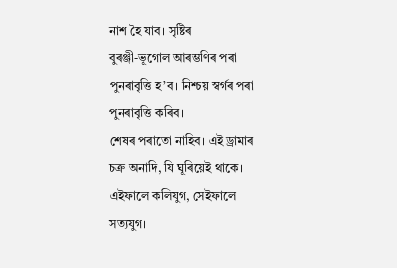নাশ হৈ যাব। সৃষ্টিৰ
বুৰঞ্জী-ভূগোল আৰম্ভণিৰ পৰা পুনৰাবৃত্তি হ’ব। নিশ্চয় স্বৰ্গৰ পৰা পুনৰাবৃত্তি কৰিব।
শেষৰ পৰাতো নাহিব। এই ড্ৰামাৰ চক্ৰ অনাদি, যি ঘূৰিয়েই থাকে। এইফালে কলিযুগ, সেইফালে
সত্যযুগ।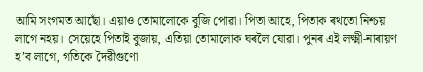আমি সংগমত আছোঁ। এয়াও তোমালোকে বুজি পোৱা। পিতা আহে, পিতাক ৰথতো নিশ্চয়
লাগে নহয়। সেয়েহে পিতাই বুজায়, এতিয়া তোমালোক ঘৰলৈ যোৱা। পুনৰ এই লক্ষ্মী-নাৰায়ণ
হ’ব লাগে, গতিকে দৈৱীগুণো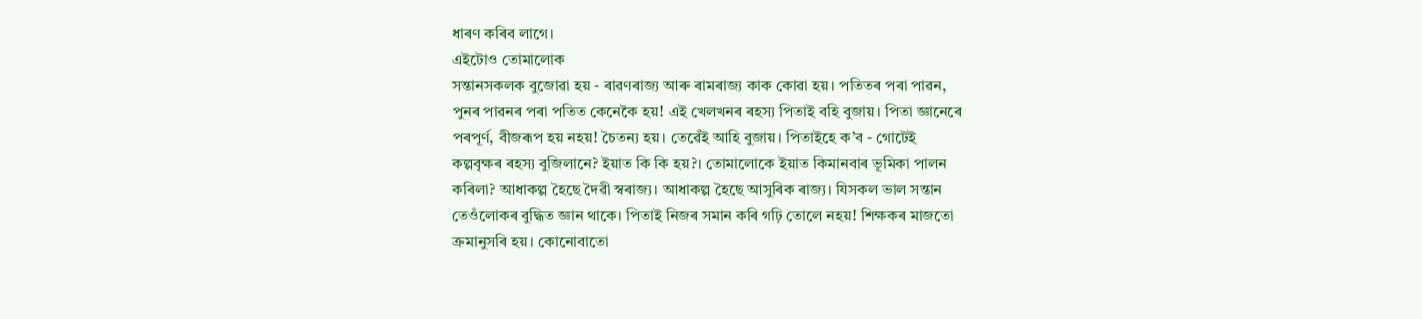ধাৰণ কৰিব লাগে।
এইটোও তোমালোক
সন্তানসকলক বুজোৱা হয় - ৰাৱণৰাজ্য আৰু ৰামৰাজ্য কাক কোৱা হয়। পতিতৰ পৰা পাৱন,
পুনৰ পাৱনৰ পৰা পতিত কেনেকৈ হয়! এই খেলখনৰ ৰহস্য পিতাই বহি বুজায়। পিতা জ্ঞানেৰে
পৰপূৰ্ণ, বীজৰূপ হয় নহয়! চৈতন্য হয়। তেৱেঁই আহি বুজায়। পিতাইহে ক’ব - গোটেই
কল্পবৃক্ষৰ ৰহস্য বুজিলানে? ইয়াত কি কি হয়?। তোমালোকে ইয়াত কিমানবাৰ ভূমিকা পালন
কৰিলা? আধাকল্প হৈছে দৈৱী স্বৰাজ্য। আধাকল্প হৈছে আসুৰিক ৰাজ্য। যিসকল ভাল সন্তান
তেওঁলোকৰ বুদ্ধিত জ্ঞান থাকে। পিতাই নিজৰ সমান কৰি গঢ়ি তোলে নহয়! শিক্ষকৰ মাজতো
ক্ৰমানুসৰি হয়। কোনোবাতো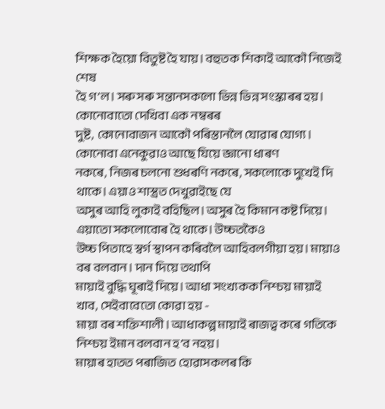শিক্ষক হৈয়ো বিতুষ্ট হৈ যায়। বহুতক শিকাই আকৌ নিজেই শেষ
হৈ গ’ল। সৰু সৰু সন্তানসকলো ভিন্ন ভিন্ন সংস্কাৰৰ হয়। কোনোবাতো দেখিবা এক নম্বৰৰ
দুষ্ট, কোনোবাজন আকৌ পৰিস্তানলৈ যোৱাৰ যোগ্য। কোনোবা এনেকুৱাও আছে যিয়ে জ্ঞানো ধাৰণ
নকৰে, নিজৰ চলনো শুধৰণি নকৰে, সকলোকে দুখেই দি থাকে। এয়াও শাস্ত্ৰত দেখুৱাইছে যে
অসুৰ আহি লুকাই বহিছিল। অসুৰ হৈ কিমান কষ্ট দিয়ে। এয়াতো সকলোবোৰ হৈ থাকে। উচ্চতকৈও
উচ্চ পিতাহে স্বৰ্গ স্থাপন কৰিবলৈ আহিবলগীয়া হয়। মায়াও বৰ বলবান। দান দিয়ে তথাপি
মায়াই বুদ্ধি ঘূৰাই দিয়ে। আধা সংখ্যকক নিশ্চয় মায়াই খাব, সেইবাবেতো কোৱা হয় -
মায়া বৰ শক্তিশালী। আধাকল্প মায়াই ৰাজত্ব কৰে গতিকে নিশ্চয় ইমান বলবান হ’ব নহয়।
মায়াৰ হাতত পৰাজিত হোৱাসকলৰ কি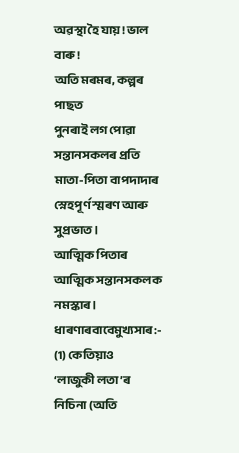অৱস্থা হৈ যায়! ভাল বাৰু!
অতি মৰমৰ, কল্পৰ পাছত
পুনৰাই লগ পোৱা সন্তানসকলৰ প্ৰতি মাতা-পিতা বাপদাদাৰ স্নেহপূৰ্ণ স্মৰণ আৰু সুপ্ৰভাত।
আত্মিক পিতাৰ আত্মিক সন্তানসকলক নমস্কাৰ।
ধাৰণাৰবাবেমুখ্যসাৰ:-
(1) কেতিয়াও
‘লাজুকী লতা’ৰ নিচিনা (অতি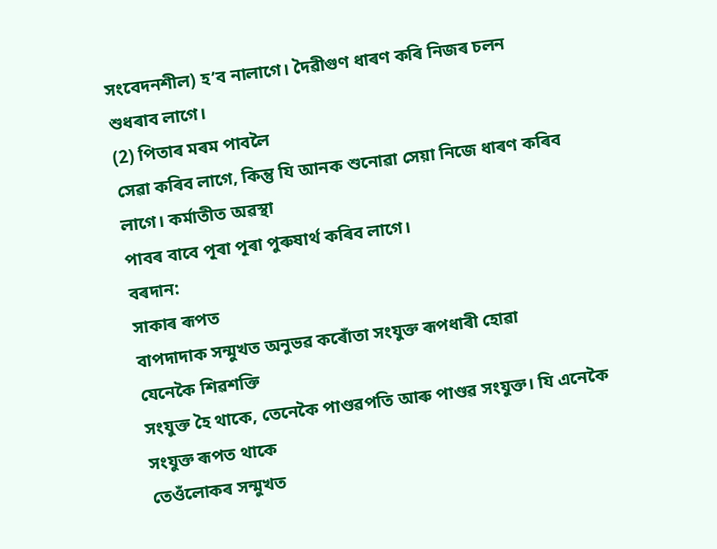সংবেদনশীল) হ’ব নালাগে। দৈৱীগুণ ধাৰণ কৰি নিজৰ চলন
শুধৰাব লাগে।
(2) পিতাৰ মৰম পাবলৈ
সেৱা কৰিব লাগে, কিন্তু যি আনক শুনোৱা সেয়া নিজে ধাৰণ কৰিব লাগে। কৰ্মাতীত অৱস্থা
পাবৰ বাবে পূৰা পূৰা পুৰুষাৰ্থ কৰিব লাগে।
বৰদান:
সাকাৰ ৰূপত
বাপদাদাক সন্মুখত অনুভৱ কৰোঁতা সংযুক্ত ৰূপধাৰী হোৱা
যেনেকৈ শিৱশক্তি
সংযুক্ত হৈ থাকে, তেনেকৈ পাণ্ডৱপতি আৰু পাণ্ডৱ সংযুক্ত। যি এনেকৈ সংযুক্ত ৰূপত থাকে
তেওঁলোকৰ সন্মুখত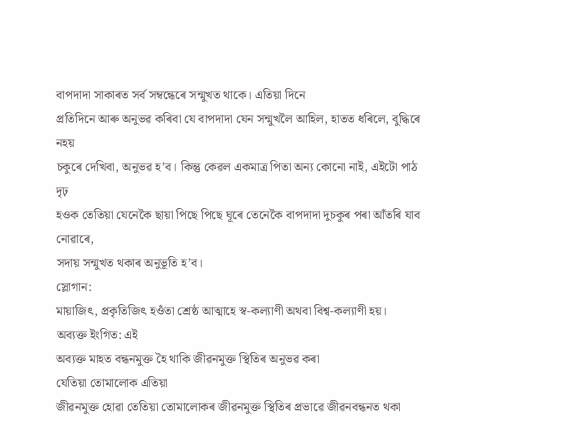বাপদাদা সাকাৰত সৰ্ব সম্বন্ধেৰে সন্মুখত থাকে। এতিয়া দিনে
প্ৰতিদিনে আৰু অনুভৱ কৰিবা যে বাপদাদা যেন সন্মুখলৈ আহিল, হাতত ধৰিলে, বুদ্ধিৰে নহয়
চকুৰে দেখিবা, অনুভৱ হ’ব। কিন্তু কেৱল একমাত্ৰ পিতা অন্য কোনো নাই, এইটো পাঠ দৃঢ়
হওক তেতিয়া যেনেকৈ ছায়া পিছে পিছে ঘূৰে তেনেকৈ বাপদাদা দুচকুৰ পৰা আঁতৰি যাব নোৱাৰে,
সদায় সন্মুখত থকাৰ অনুভূতি হ’ব।
স্লোগান:
মায়াজিৎ, প্ৰকৃতিজিৎ হওঁতা শ্ৰেষ্ঠ আত্মাহে স্ব-কল্যাণী অথবা বিশ্ব-কল্যাণী হয়।
অব্যক্ত ইংগিত: এই
অব্যক্ত মাহত বন্ধনমুক্ত হৈ থাকি জীৱনমুক্ত স্থিতিৰ অনুভৱ কৰা
যেতিয়া তোমালোক এতিয়া
জীৱনমুক্ত হোৱা তেতিয়া তোমালোকৰ জীৱনমুক্ত স্থিতিৰ প্ৰভাৱে জীৱনবন্ধনত থকা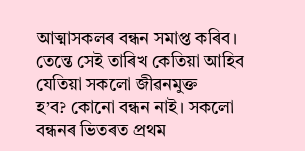আত্মাসকলৰ বন্ধন সমাপ্ত কৰিব। তেন্তে সেই তাৰিখ কেতিয়া আহিব যেতিয়া সকলো জীৱনমুক্ত
হ’ব? কোনো বন্ধন নাই। সকলো বন্ধনৰ ভিতৰত প্ৰথম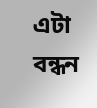এটা বন্ধন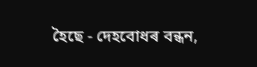হৈছে - দেহবোধৰ বন্ধন,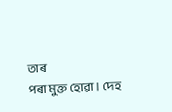তাৰ
পৰা মুক্ত হোৱা। দেহ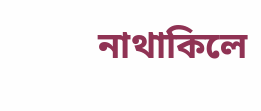নাথাকিলে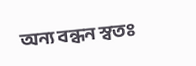অন্য বন্ধন স্বতঃ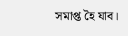সমাপ্ত হৈ যাব।